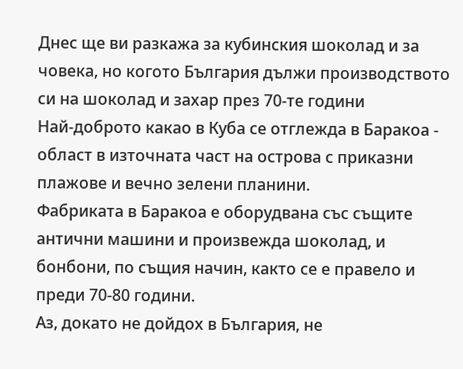Днес ще ви разкажа за кубинския шоколад и за човека, но когото България дължи производството си на шоколад и захар през 70-те години
Най-доброто какао в Куба се отглежда в Баракоа - област в източната част на острова с приказни плажове и вечно зелени планини.
Фабриката в Баракоа е оборудвана със същите антични машини и произвежда шоколад, и бонбони, по същия начин, както се е правело и преди 70-80 години.
Аз, докато не дойдох в България, не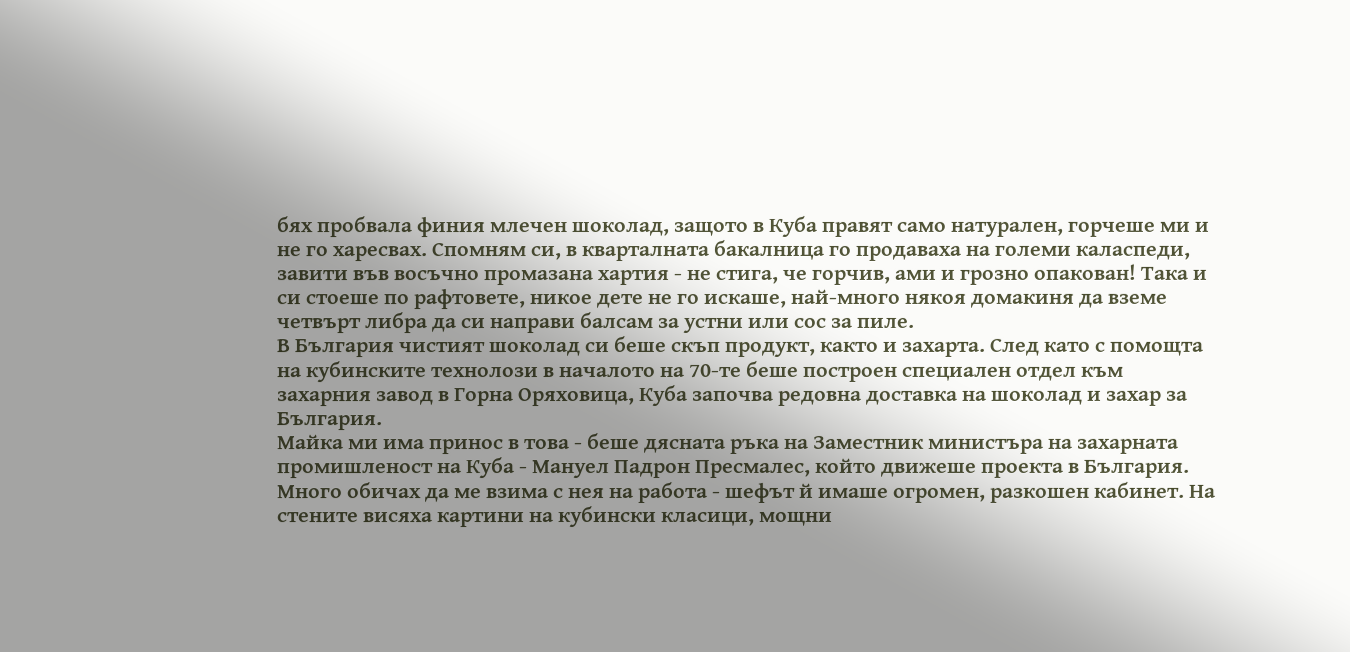бях пробвала финия млечен шоколад, защото в Куба правят само натурален, горчеше ми и не го харесвах. Спомням си, в кварталната бакалница го продаваха на големи каласпеди, завити във восъчно промазана хартия - не стига, че горчив, ами и грозно опакован! Така и си стоеше по рафтовете, никое дете не го искаше, най-много някоя домакиня да вземе четвърт либра да си направи балсам за устни или сос за пиле.
В България чистият шоколад си беше скъп продукт, както и захарта. След като с помощта на кубинските технолози в началото на 70-те беше построен специален отдел към захарния завод в Горна Оряховица, Куба започва редовна доставка на шоколад и захар за България.
Майка ми има принос в това - беше дясната ръка на Заместник министъра на захарната промишленост на Куба - Мануел Падрон Пресмалес, който движеше проекта в България.
Много обичах да ме взима с нея на работа - шефът й имаше огромен, разкошен кабинет. На стените висяха картини на кубински класици, мощни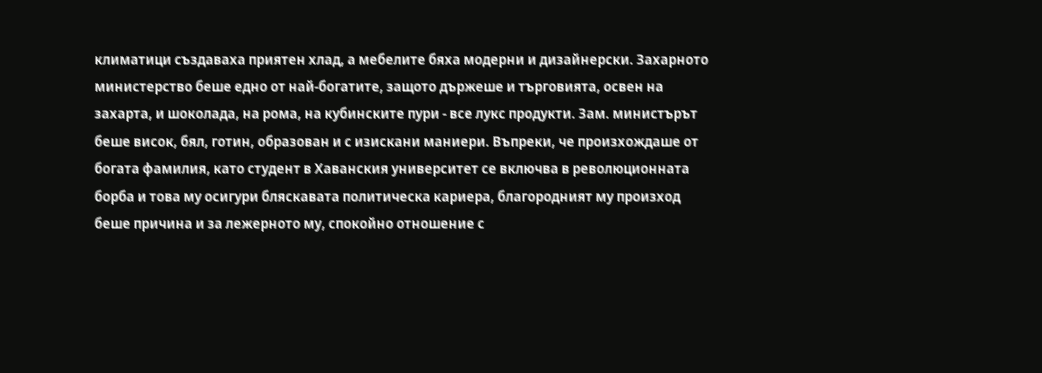климатици създаваха приятен хлад, а мебелите бяха модерни и дизайнерски. Захарното министерство беше едно от най-богатите, защото държеше и търговията, освен на захарта, и шоколада, на рома, на кубинските пури - все лукс продукти. Зам. министърът беше висок, бял, готин, образован и с изискани маниери. Въпреки, че произхождаше от богата фамилия, като студент в Хаванския университет се включва в революционната борба и това му осигури бляскавата политическа кариера, благородният му произход беше причина и за лежерното му, спокойно отношение с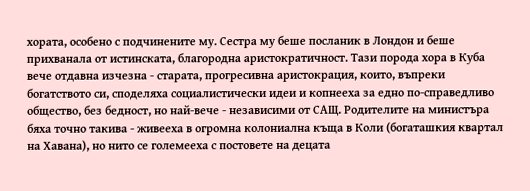хората, особено с подчинените му. Сестра му беше посланик в Лондон и беше прихванала от истинската, благородна аристократичност. Тази порода хора в Куба вече отдавна изчезна - старата, прогресивна аристокрация, които, въпреки богатството си, споделяха социалистически идеи и копнееха за едно по-справедливо общество, без бедност, но най-вече - независими от САЩ. Родителите на министъра бяха точно такива - живееха в огромна колониална къща в Коли (богаташкия квартал на Хавана), но нито се големееха с постовете на децата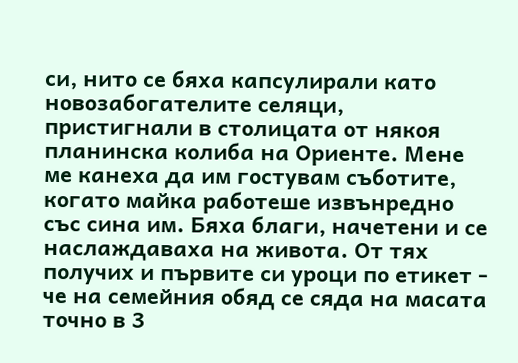си, нито се бяха капсулирали като новозабогателите селяци, пристигнали в столицата от някоя планинска колиба на Ориенте. Мене ме канеха да им гостувам съботите, когато майка работеше извънредно със сина им. Бяха благи, начетени и се наслаждаваха на живота. От тях получих и първите си уроци по етикет - че на семейния обяд се сяда на масата точно в 3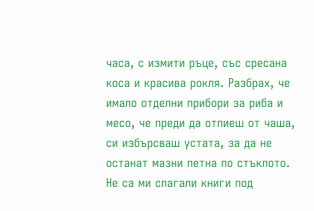часа, с измити ръце, със сресана коса и красива рокля. Разбрах, че имало отделни прибори за риба и месо, че преди да отпиеш от чаша, си избърсваш устата, за да не останат мазни петна по стъклото. Не са ми слагали книги под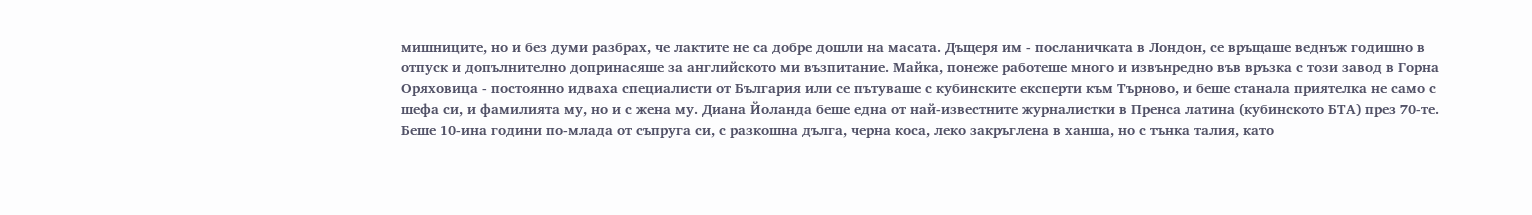мишниците, но и без думи разбрах, че лактите не са добре дошли на масата. Дъщеря им - посланичката в Лондон, се връщаше веднъж годишно в отпуск и допълнително допринасяше за английското ми възпитание. Майка, понеже работеше много и извънредно във връзка с този завод в Горна Оряховица - постоянно идваха специалисти от България или се пътуваше с кубинските експерти към Търново, и беше станала приятелка не само с шефа си, и фамилията му, но и с жена му. Диана Йоланда беше една от най-известните журналистки в Пренса латина (кубинското БТА) през 70-те. Беше 10-ина години по-млада от съпруга си, с разкошна дълга, черна коса, леко закръглена в ханша, но с тънка талия, като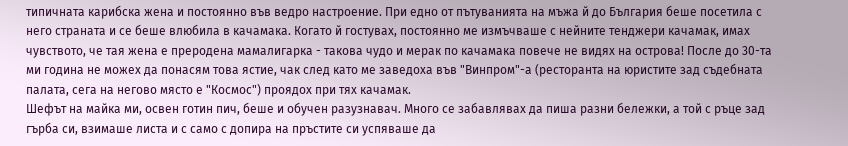типичната карибска жена и постоянно във ведро настроение. При едно от пътуванията на мъжа й до България беше посетила с него страната и се беше влюбила в качамака. Когато й гостувах, постоянно ме измъчваше с нейните тенджери качамак, имах чувството, че тая жена е преродена мамалигарка - такова чудо и мерак по качамака повече не видях на острова! После до 30-та ми година не можех да понасям това ястие, чак след като ме заведоха във "Винпром"-а (ресторанта на юристите зад съдебната палата, сега на негово място е "Космос") проядох при тях качамак.
Шефът на майка ми, освен готин пич, беше и обучен разузнавач. Много се забавлявах да пиша разни бележки, а той с ръце зад гърба си, взимаше листа и с само с допира на пръстите си успяваше да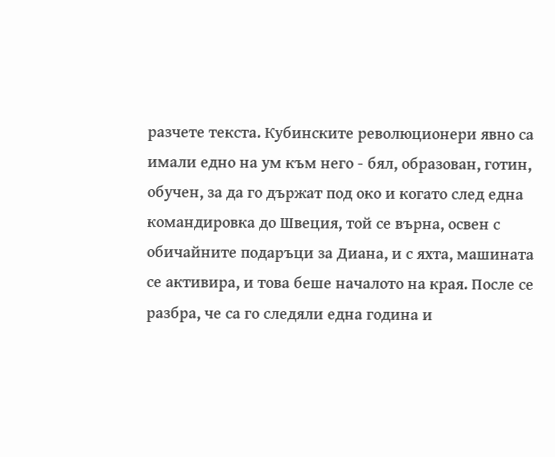разчете текста. Кубинските революционери явно са имали едно на ум към него - бял, образован, готин, обучен, за да го държат под око и когато след една командировка до Швеция, той се върна, освен с обичайните подаръци за Диана, и с яхта, машината се активира, и това беше началото на края. После се разбра, че са го следяли една година и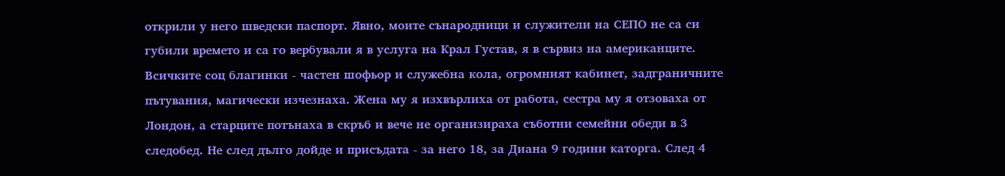открили у него шведски паспорт. Явно, моите сънародници и служители на СЕПО не са си губили времето и са го вербували я в услуга на Крал Густав, я в сървиз на американците. Всичките соц благинки - частен шофьор и служебна кола, огромният кабинет, задграничните пътувания, магически изчезнаха. Жена му я изхвърлиха от работа, сестра му я отзоваха от Лондон, а старците потънаха в скръб и вече не организираха съботни семейни обеди в 3 следобед. Не след дълго дойде и присъдата - за него 18, за Диана 9 години каторга. След 4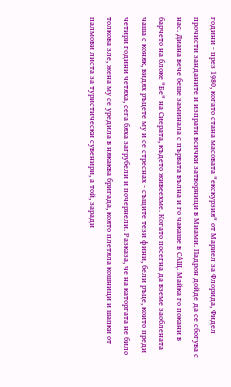години - през 1980, когато стана масовата "екскурзия" от Мариел за Флорида, Фидел прочисти занданите и изпрати всички затворници в Миами. Падрон дойде да се сбогува с нас. Диана вече беше заминала с първата вълна и го чакаше в САЩ. Майка го покани в барчето на блоке "Бе" на Сиерата, където живеехме. Когато посегна да вземе заоблената чаша с коняк, видях ръцете му и се стреснах - същите тези фини, бели ръце, които преди четири години четяха, сега бяха загрубели и почернели. Разказа, че на каторгата не било толкова зле, жена му се уредила в някаква бригада, която плетяла кошници и шапки от палмови листа за туристически сувенири, а той, заради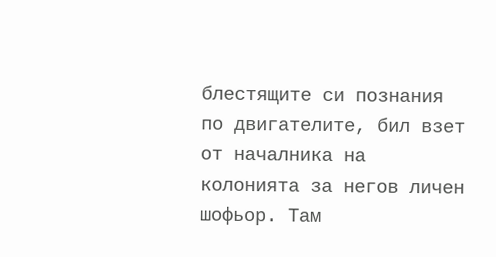блестящите си познания по двигателите, бил взет от началника на колонията за негов личен шофьор. Там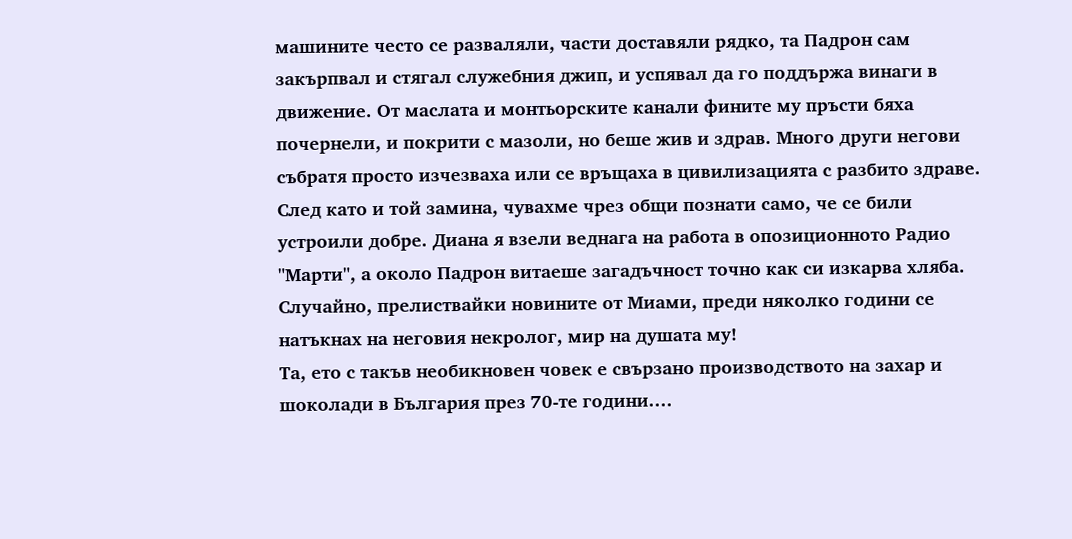машините често се разваляли, части доставяли рядко, та Падрон сам закърпвал и стягал служебния джип, и успявал да го поддържа винаги в движение. От маслата и монтьорските канали фините му пръсти бяха почернели, и покрити с мазоли, но беше жив и здрав. Много други негови събратя просто изчезваха или се връщаха в цивилизацията с разбито здраве. След като и той замина, чувахме чрез общи познати само, че се били устроили добре. Диана я взели веднага на работа в опозиционното Радио "Марти", а около Падрон витаеше загадъчност точно как си изкарва хляба.
Случайно, прелиствайки новините от Миами, преди няколко години се натъкнах на неговия некролог, мир на душата му!
Та, ето с такъв необикновен човек е свързано производството на захар и шоколади в България през 70-те години....